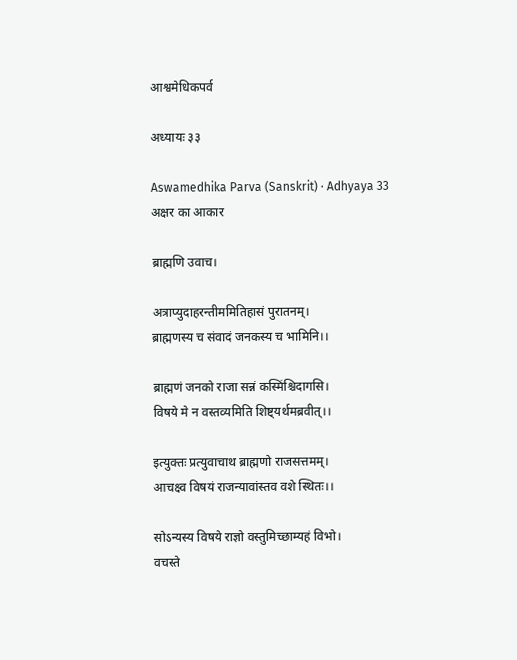आश्वमेधिकपर्व

अध्यायः ३३

Aswamedhika Parva (Sanskrit) · Adhyaya 33
अक्षर का आकार

ब्राह्मणि उवाच।

अत्राप्युदाहरन्तीममितिहासं पुरातनम्।
ब्राह्मणस्य च संवादं जनकस्य च भामिनि।।

ब्राह्मणं जनको राजा सन्नं कस्मिंश्चिदागसि।
विषये मे न वस्तव्यमिति शिष्ट्यर्थमब्रवीत्।।

इत्युक्तः प्रत्युवाचाथ ब्राह्मणो राजसत्तमम्।
आचक्ष्व विषयं राजन्यावांस्तव वशे स्थितः।।

सोऽन्यस्य विषये राज्ञो वस्तुमिच्छाम्यहं विभो।
वचस्ते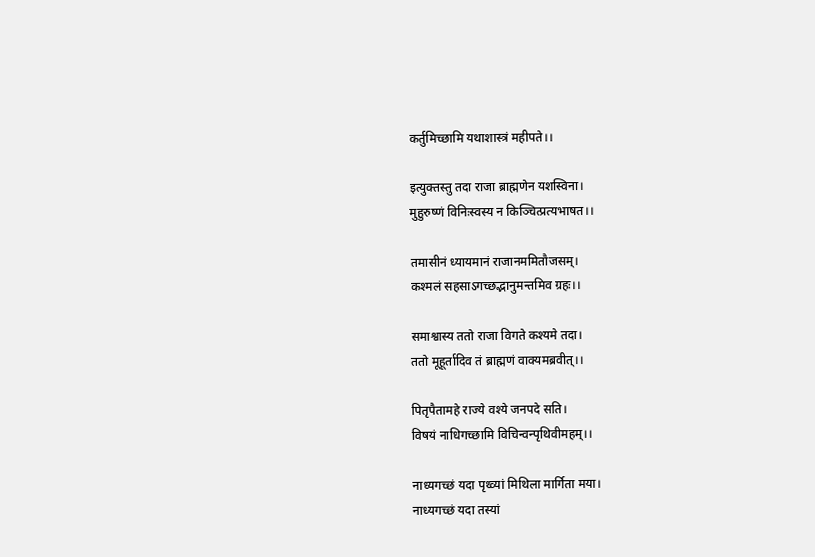कर्तुमिच्छामि यथाशास्त्रं महीपते।।

इत्युक्तस्तु तदा राजा ब्राह्मणेन यशस्विना।
मुहुरुष्णं विनिःस्वस्य न किञ्चित्प्रत्यभाषत।।

तमासीनं ध्यायमानं राजानममितौजसम्।
कश्मलं सहसाऽगच्छद्भानुमन्तमिव ग्रहः।।

समाश्वास्य ततो राजा विगते कश्यमे तदा।
ततो मूहूर्तादिव तं ब्राह्मणं वाक्यमब्रवीत्।।

पितृपैतामहे राज्ये वश्ये जनपदे सति।
विषयं नाधिगच्छामि विचिन्वन्पृथिवीमहम्।।

नाध्यगच्छं यदा पृथ्व्यां मिथिला मार्गिता मया।
नाध्यगच्छं यदा तस्यां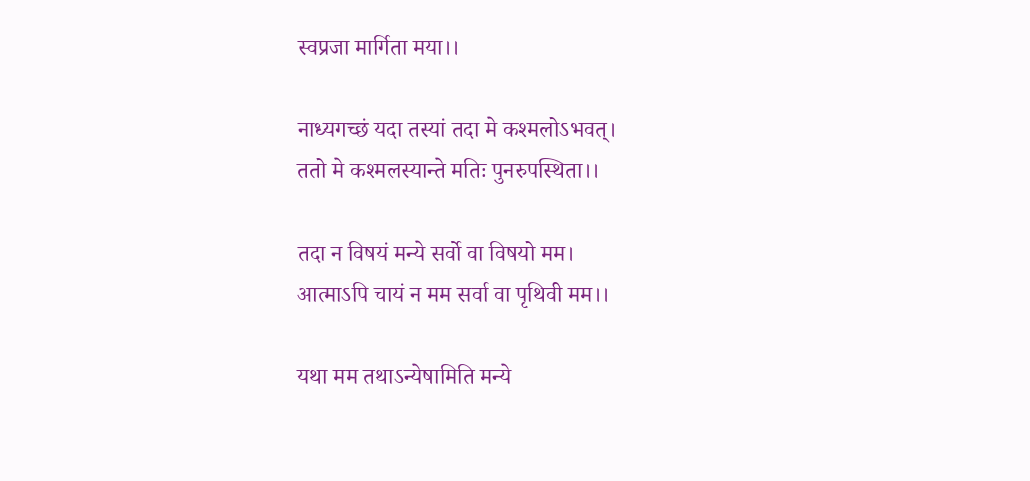स्वप्रजा मार्गिता मया।।

नाध्यगच्छं यदा तस्यां तदा मे कश्मलोऽभवत्।
ततो मे कश्मलस्यान्ते मतिः पुनरुपस्थिता।।

तदा न विषयं मन्ये सर्वो वा विषयो मम।
आत्माऽपि चायं न मम सर्वा वा पृथिवी मम।।

यथा मम तथाऽन्येषामिति मन्ये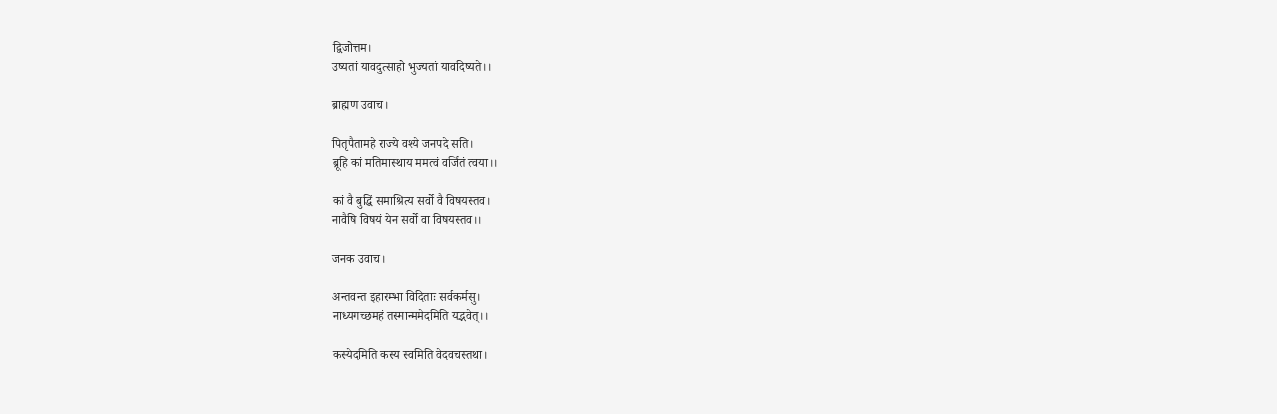द्विजोत्तम।
उष्यतां यावदुत्साहो भुज्यतां यावदिष्यते।।

ब्राह्मण उवाच।

पितृपैतामहे राज्ये वश्ये जनपदे सति।
ब्रूहि कां मतिमास्थाय ममत्वं वर्जितं त्वया।।

कां वै बुद्धिं समाश्रित्य सर्वो वै विषयस्तव।
नावैषि विषयं येन सर्वो वा विषयस्तव।।

जनक उवाच।

अन्तवन्त इहारम्भा विदिताः सर्वकर्मसु।
नाध्यगच्छमहं तस्मान्ममेदमिति यद्भवेत्।।

कस्येदमिति कस्य स्वमिति वेदवचस्तथा।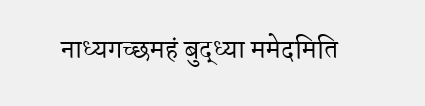नाध्यगच्छमहं बुद्ध्या ममेदमिति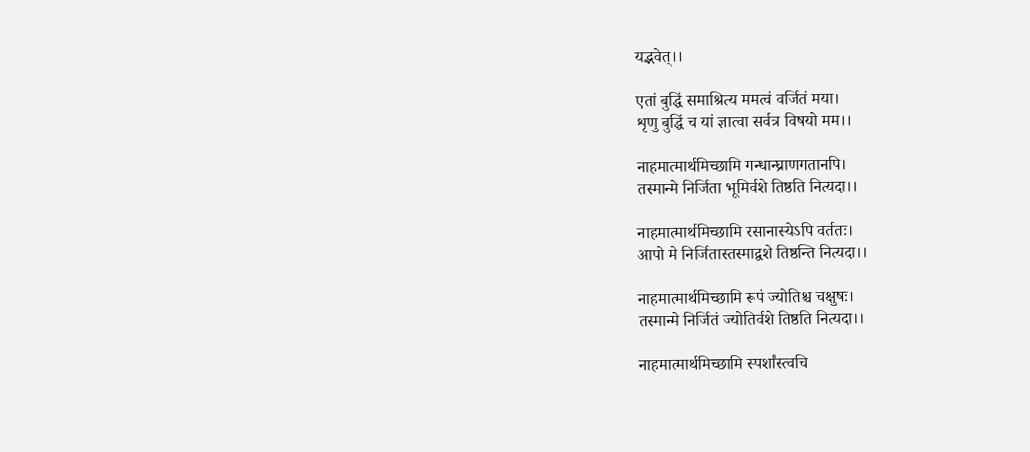यद्भवेत्।।

एतां बुद्धिं समाश्रित्य ममत्वं वर्जितं मया।
शृणु बुद्धिं च यां ज्ञात्वा सर्वत्र विषयो मम।।

नाहमात्मार्थमिच्छामि गन्धान्घ्राणगतानपि।
तस्मान्मे निर्जिता भूमिर्वशे तिष्ठति नित्यदा।।

नाहमात्मार्थमिच्छामि रसानास्येऽपि वर्ततः।
आपो मे निर्जितास्तस्माद्वशे तिष्ठन्ति नित्यदा।।

नाहमात्मार्थमिच्छामि रूपं ज्योतिश्च चक्षुषः।
तस्मान्मे निर्जितं ज्योतिर्वशे तिष्ठति नित्यदा।।

नाहमात्मार्थमिच्छामि स्पर्शांस्त्वचि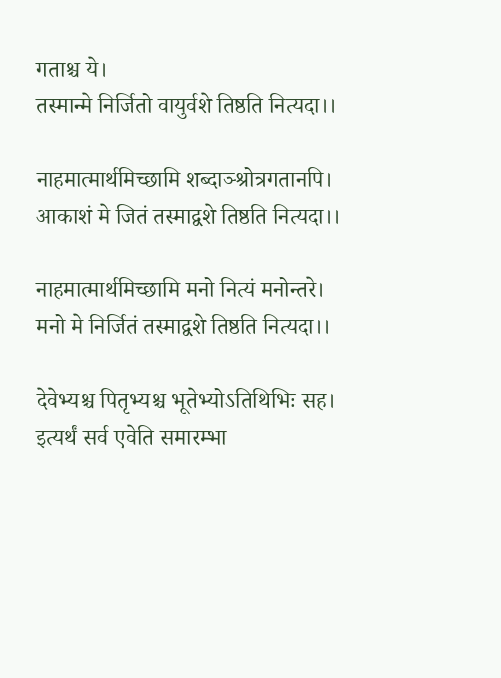गताश्च ये।
तस्मान्मे निर्जितो वायुर्वशे तिष्ठति नित्यदा।।

नाहमात्मार्थमिच्छामि शब्दाञ्श्रोत्रगतानपि।
आकाशं मे जितं तस्माद्वशे तिष्ठति नित्यदा।।

नाहमात्मार्थमिच्छामि मनो नित्यं मनोन्तरे।
मनो मे निर्जितं तस्माद्वशे तिष्ठति नित्यदा।।

देवेभ्यश्च पितृभ्यश्च भूतेभ्योऽतिथिभिः सह।
इत्यर्थं सर्व एवेति समारम्भा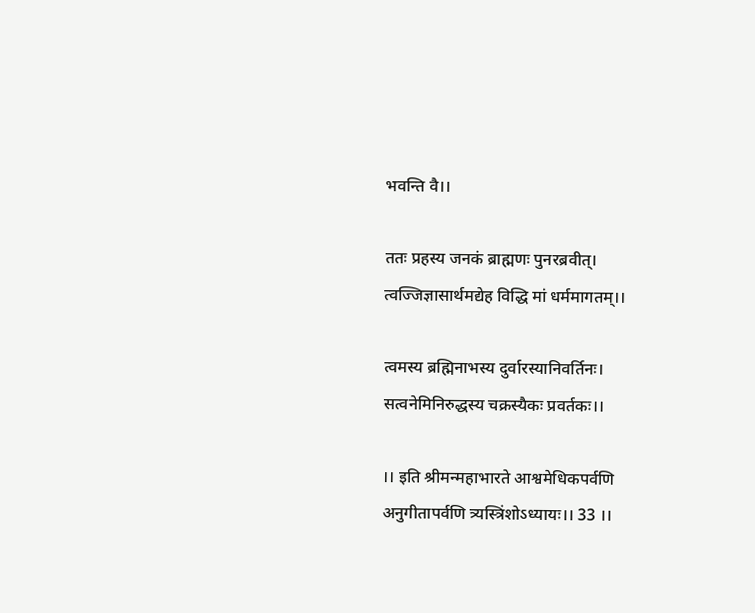भवन्ति वै।।

ततः प्रहस्य जनकं ब्राह्मणः पुनरब्रवीत्।
त्वज्जिज्ञासार्थमद्येह विद्धि मां धर्ममागतम्।।

त्वमस्य ब्रह्मिनाभस्य दुर्वारस्यानिवर्तिनः।
सत्वनेमिनिरुद्धस्य चक्रस्यैकः प्रवर्तकः।।

।। इति श्रीमन्महाभारते आश्वमेधिकपर्वणि
अनुगीतापर्वणि त्र्यस्त्रिंशोऽध्यायः।। 33 ।।